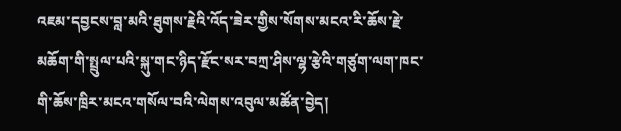འཇམ་དབྱངས་བླ་མའི་ཐུགས་རྗེའི་འོད་ཟེར་གྱིས་སོགས་མངའ་རི་ཆོས་རྗེ་མཆོག་གི་སྤྲུལ་པའི་སྐུ་གང་ཉིད་རྫོང་སར་བཀྲ་ཤིས་ལྷ་རྩེའི་གཙུག་ལག་ཁང་གི་ཆོས་ཁྲིར་མངའ་གསོལ་བའི་ལེགས་འབུལ་མཚོན་བྱེད།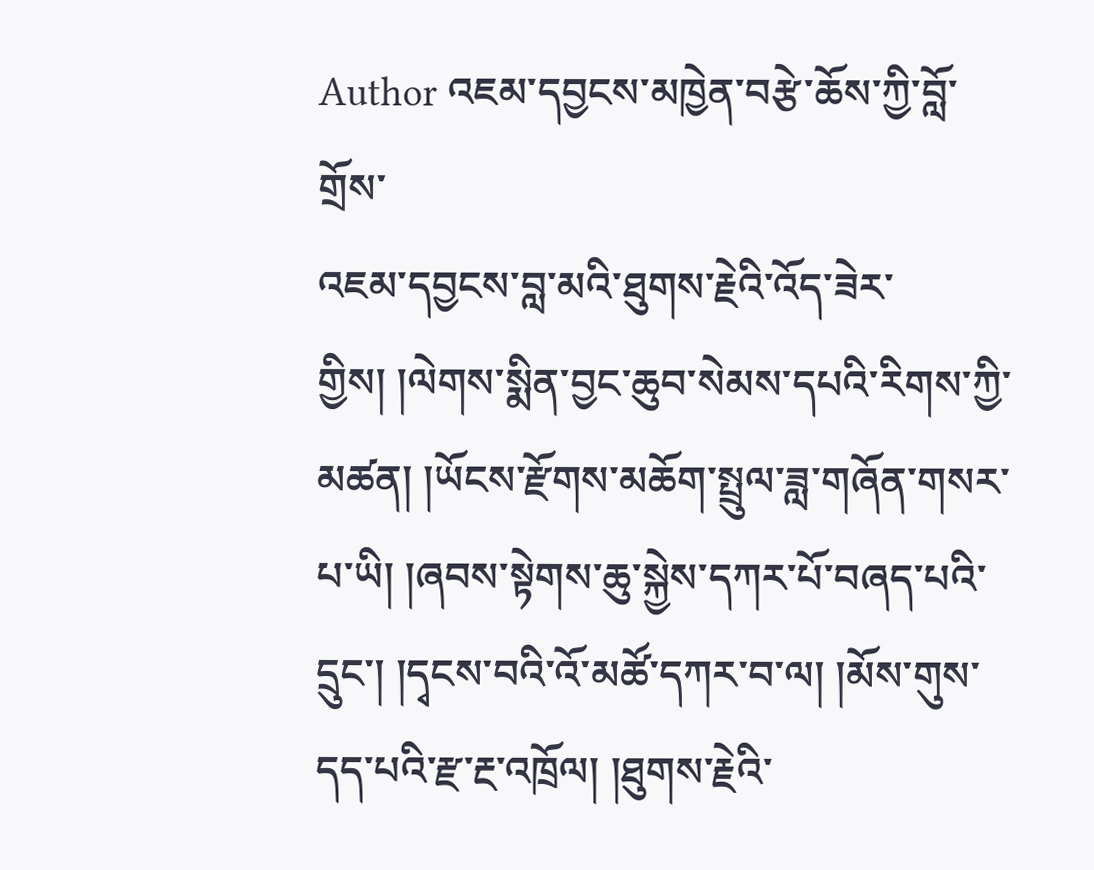Author འཇམ་དབྱངས་མཁྱེན་བརྩེ་ཆོས་ཀྱི་བློ་གྲོས་
འཇམ་དབྱངས་བླ་མའི་ཐུགས་རྗེའི་འོད་ཟེར་གྱིས། །ལེགས་སྨིན་བྱང་ཆུབ་སེམས་དཔའི་རིགས་ཀྱི་མཚན། །ཡོངས་རྫོགས་མཆོག་སྤྲུལ་ཟླ་གཞོན་གསར་པ་ཡི། །ཞབས་སྟེགས་ཆུ་སྐྱེས་དཀར་པོ་བཞད་པའི་དྲུང་། །དྭངས་བའི་འོ་མཚོ་དཀར་བ་ལ། །མོས་གུས་དད་པའི་རྫ་རྔ་འཁྲོལ། །ཐུགས་རྗེའི་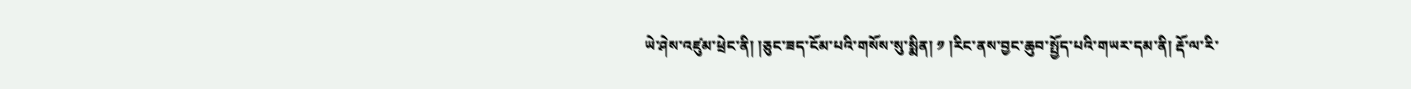ཡེ་ཤེས་འཛུམ་ཕྲེང་ནི། །ཅུང་ཟད་ངོམ་པའི་གསོས་སུ་སྨིན། ༡ །རིང་ནས་བྱང་ཆུབ་སྤྱོད་པའི་གཡར་དམ་ནི། རྡོ་ལ་རི་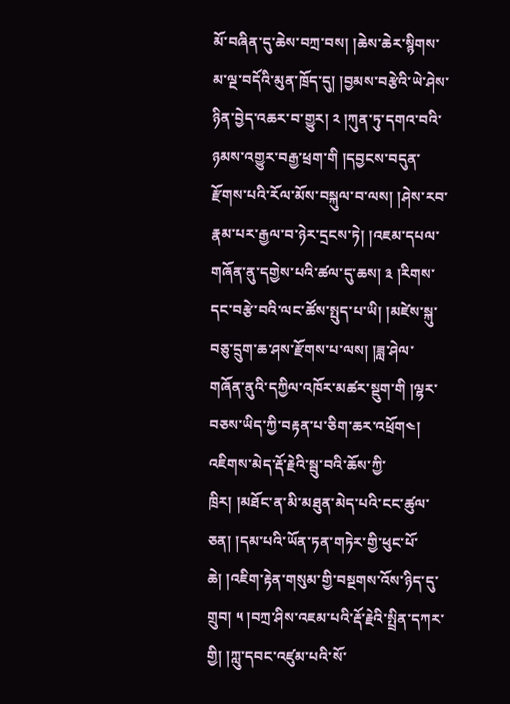མོ་བཞིན་དུ་ཆེས་བཀྲ་བས། །ཆེས་ཆེར་སྙིགས་མ་ལྔ་བདོའི་མུན་ཁྲོད་དུ། །བྱམས་བརྩེའི་ཡེ་ཤེས་ཉིན་བྱེད་འཆར་བ་གྱུར། ༢ །ཀུན་ཏུ་དགའ་བའི་ཉམས་འགྱུར་བརྒྱ་ཕྲག་གི །དབྱངས་བདུན་རྫོགས་པའི་རོལ་མོས་བསྐུལ་བ་ལས། །ཤེས་རབ་རྣམ་པར་རྒྱལ་བ་ཉེར་དྲངས་ཏེ། །འཇམ་དཔལ་གཞོན་ནུ་དགྱེས་པའི་ཚལ་དུ་ཆས། ༣ །རིགས་དང་བརྩེ་བའི་ལང་ཚོས་སྤུད་པ་ཡི། །མཛེས་སྐུ་བཅུ་དྲུག་ཆ་ཤས་རྫོགས་པ་ལས། །ཟླ་ཤེལ་གཞོན་ནུའི་དཀྱིལ་འཁོར་མཚར་སྡུག་གི །ལྷར་བཅས་ཡིད་ཀྱི་བརྟན་པ་ཅིག་ཆར་འཕྲོག༤། འཇིགས་མེད་རྡོ་རྗེའི་སྦུ་བའི་ཆོས་ཀྱི་ཁྲིར། །མཐོང་ན་མི་མཐུན་མེད་པའི་ངང་ཚུལ་ཅན། །དམ་པའི་ཡོན་ཏན་གཏེར་གྱི་ཕུང་པོ་ཆེ། །འཇིག་རྟེན་གསུམ་གྱི་བསྔགས་འོས་ཉིད་དུ་གྲུབ། ༥ །བཀྲ་ཤིས་འཇམ་པའི་རྡོ་རྗེའི་སྤྲིན་དཀར་གྱི། །ཀླུ་དབང་འཛུམ་པའི་སོ་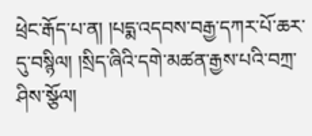ཕྲེང་རྒོད་པ་ན། །པདྨ་འདབས་བརྒྱ་དཀར་པོ་ཆར་དུ་བསྙིལ། །སྲིད་ཞིའི་དགེ་མཚན་རྒྱས་པའི་བཀྲ་ཤིས་སྩོལ།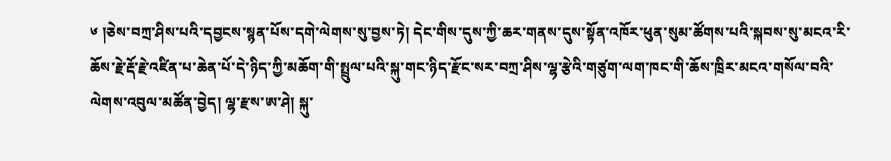༦ །ཅེས་བཀྲ་ཤིས་པའི་དབྱངས་སྙན་པོས་དགེ་ལེགས་སུ་བྱས་ཏེ། དེང་གིས་དུས་ཀྱི་ཆར་གནས་དུས་སྟོན་འཁོར་ཕུན་སུམ་ཚོགས་པའི་སྐབས་སུ་མངའ་རི་ཆོས་རྗེ་རྡོ་རྗེ་འཛིན་པ་ཆེན་པོ་དེ་ཉིད་ཀྱི་མཆོག་གི་སྤྲུལ་པའི་སྐུ་གང་ཉིད་རྫོང་སར་བཀྲ་ཤིས་ལྷ་རྩེའི་གཙུག་ལག་ཁང་གི་ཆོས་ཁྲིར་མངའ་གསོལ་བའི་ལེགས་འབུལ་མཚོན་བྱེད། ལྷ་རྫས་ཨ་ཤེ། སྐུ་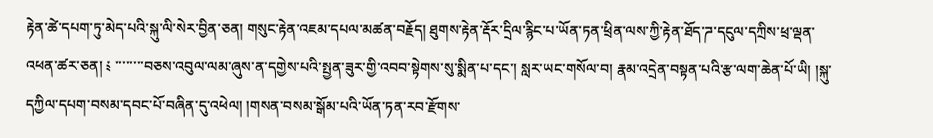རྟེན་ཚེ་དཔག་ཏུ་མེད་པའི་སྐུ་ལི་སེར་བྱིན་ཅན། གསུང་རྟེན་འཇམ་དཔལ་མཚན་བརྗོད། ཐུགས་རྟེན་རྡོར་དྲིལ་རྙིང་པ་ཡོན་ཏན་ཕྲིན་ལས་ཀྱི་རྟེན་ཐོད་ཌ་དངུལ་དཀྲིས་ཕྲ་ལྡན་འཕན་ཚར་ཅན། ༴ ་་་་་་་་བཅས་འབུལ་ལམ་ཞུས་ན་དགྱེས་པའི་སྤྱན་ཟུར་གྱི་འབབ་སྟེགས་སུ་སྨིན་པ་དང་། སླར་ཡང་གསོལ་བ། རྣམ་འདྲེན་བསྟན་པའི་རྩ་ལག་ཆེན་པོ་ཡི། །སྐུ་དཀྱིལ་དཔག་བསམ་དབང་པོ་བཞིན་དུ་འཕེལ། །གསན་བསམ་སྒོམ་པའི་ཡོན་ཏན་རབ་རྫོགས་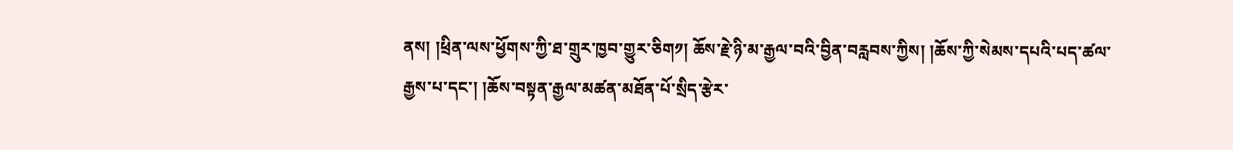ནས། །ཕྲིན་ལས་ཕྱོགས་ཀྱི་ཐ་གྲུར་ཁྱབ་གྱུར་ཅིག༡། ཆོས་རྗེ་ཉི་མ་རྒྱལ་བའི་བྱིན་བརླབས་ཀྱིས། །ཆོས་ཀྱི་སེམས་དཔའི་པད་ཚལ་རྒྱས་པ་དང་། །ཆོས་བསྟན་རྒྱལ་མཚན་མཐོན་པོ་སྲིད་རྩེར་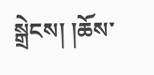སྒྲེངས། །ཆོས་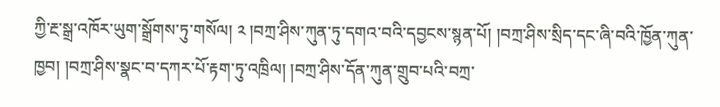ཀྱི་རྔ་སྒྲ་འཁོར་ཡུག་སྒྲོགས་ཏུ་གསོལ། ༢ །བཀྲ་ཤིས་ཀུན་ཏུ་དགའ་བའི་དབྱངས་སྙན་པོ། །བཀྲ་ཤིས་སྲིད་དང་ཞི་བའི་ཁྱོན་ཀུན་ཁྱབ། །བཀྲ་ཤིས་སྣང་བ་དཀར་པོ་རྟག་ཏུ་འཁྲིལ། །བཀྲ་ཤིས་དོན་ཀུན་གྲུབ་པའི་བཀྲ་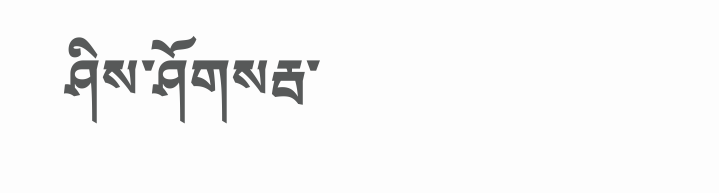ཤིས་ཤོགསརྦ་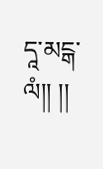དཱ་མངྒ་ལཾ།། །།